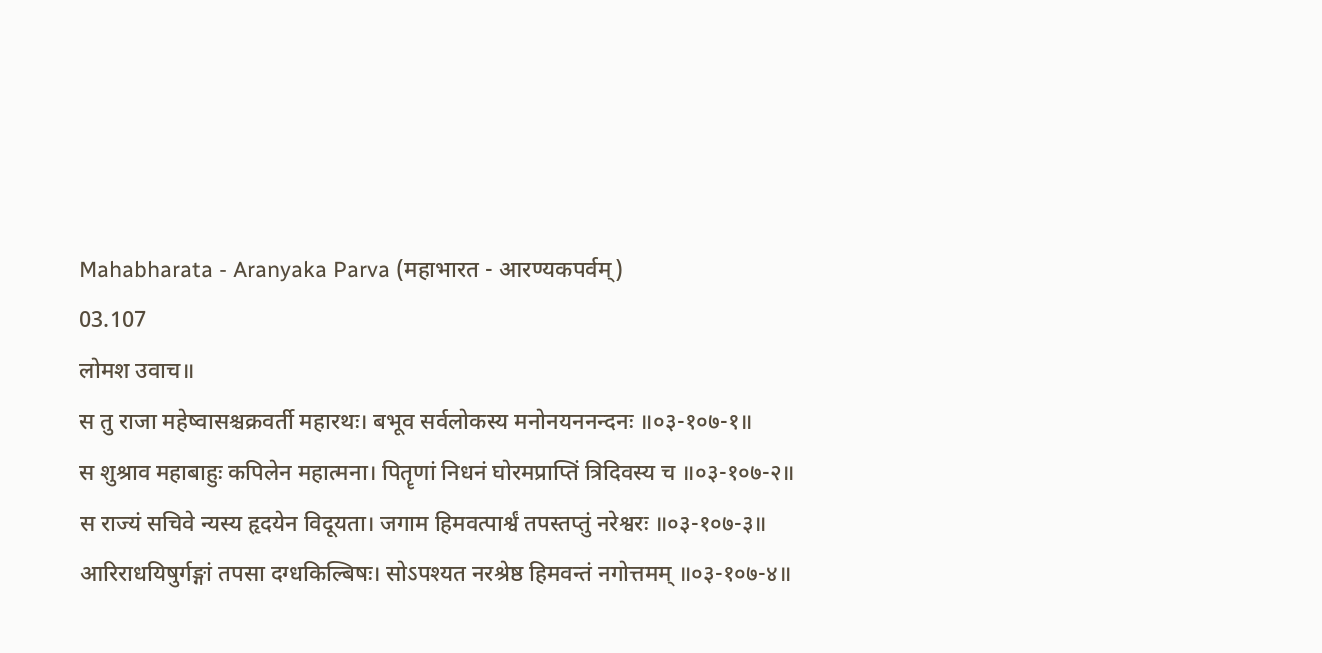Mahabharata - Aranyaka Parva (महाभारत - आरण्यकपर्वम्)
03.107
लोमश उवाच॥
स तु राजा महेष्वासश्चक्रवर्ती महारथः। बभूव सर्वलोकस्य मनोनयननन्दनः ॥०३-१०७-१॥
स शुश्राव महाबाहुः कपिलेन महात्मना। पितॄणां निधनं घोरमप्राप्तिं त्रिदिवस्य च ॥०३-१०७-२॥
स राज्यं सचिवे न्यस्य हृदयेन विदूयता। जगाम हिमवत्पार्श्वं तपस्तप्तुं नरेश्वरः ॥०३-१०७-३॥
आरिराधयिषुर्गङ्गां तपसा दग्धकिल्बिषः। सोऽपश्यत नरश्रेष्ठ हिमवन्तं नगोत्तमम् ॥०३-१०७-४॥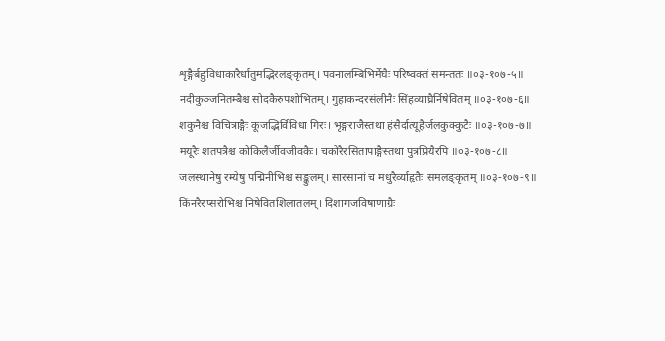शृङ्गैर्बहुविधाकारैर्धातुमद्भिरलङ्कृतम्। पवनालम्बिभिर्मेघैः परिष्वक्तं समन्ततः ॥०३-१०७-५॥
नदीकुञ्जनितम्बैश्च सोदकैरुपशोभितम्। गुहाकन्दरसंलीनैः सिंहव्याघ्रैर्निषेवितम् ॥०३-१०७-६॥
शकुनैश्च विचित्राङ्गैः कूजद्भिर्विविधा गिरः। भृङ्गराजैस्तथा हंसैर्दात्यूहैर्जलकुक्कुटैः ॥०३-१०७-७॥
मयूरैः शतपत्रैश्च कोकिलैर्जीवजीवकैः। चकोरैरसितापाङ्गैस्तथा पुत्रप्रियैरपि ॥०३-१०७-८॥
जलस्थानेषु रम्येषु पद्मिनीभिश्च सङ्कुलम्। सारसानां च मधुरैर्व्याहृतैः समलङ्कृतम् ॥०३-१०७-९॥
किंनरैरप्सरोभिश्च निषेवितशिलातलम्। दिशागजविषाणाग्रैः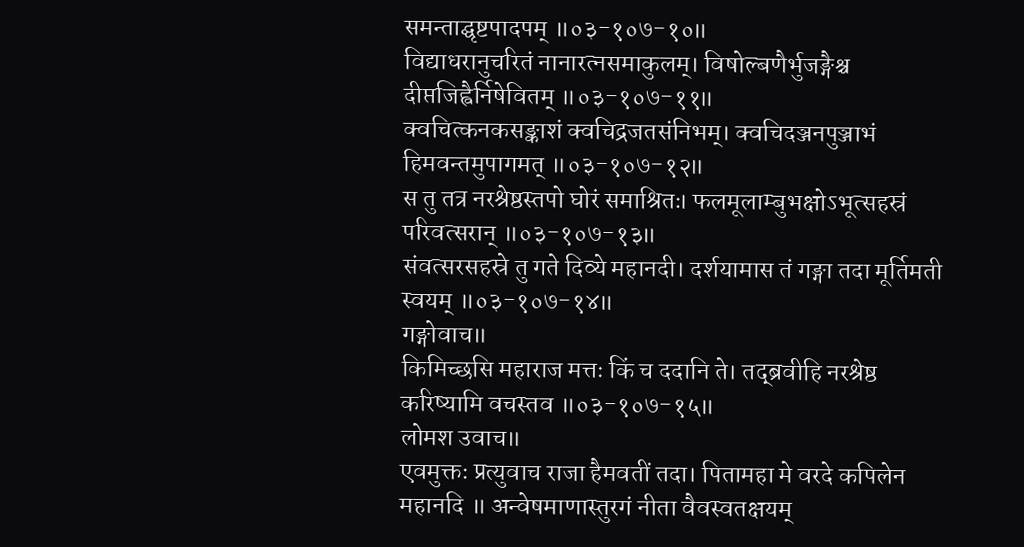समन्ताद्घृष्टपादपम् ॥०३-१०७-१०॥
विद्याधरानुचरितं नानारत्नसमाकुलम्। विषोल्बणैर्भुजङ्गैश्च दीप्तजिह्वैर्निषेवितम् ॥०३-१०७-११॥
क्वचित्कनकसङ्काशं क्वचिद्रजतसंनिभम्। क्वचिदञ्जनपुञ्जाभं हिमवन्तमुपागमत् ॥०३-१०७-१२॥
स तु तत्र नरश्रेष्ठस्तपो घोरं समाश्रितः। फलमूलाम्बुभक्षोऽभूत्सहस्रं परिवत्सरान् ॥०३-१०७-१३॥
संवत्सरसहस्रे तु गते दिव्ये महानदी। दर्शयामास तं गङ्गा तदा मूर्तिमती स्वयम् ॥०३-१०७-१४॥
गङ्गोवाच॥
किमिच्छसि महाराज मत्तः किं च ददानि ते। तद्ब्रवीहि नरश्रेष्ठ करिष्यामि वचस्तव ॥०३-१०७-१५॥
लोमश उवाच॥
एवमुक्तः प्रत्युवाच राजा हैमवतीं तदा। पितामहा मे वरदे कपिलेन महानदि ॥ अन्वेषमाणास्तुरगं नीता वैवस्वतक्षयम्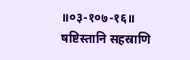॥०३-१०७-१६॥
षष्टिस्तानि सहस्राणि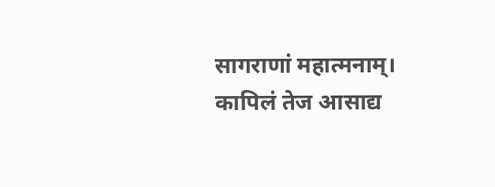सागराणां महात्मनाम्। कापिलं तेज आसाद्य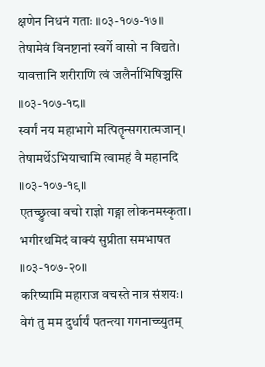क्षणेन निधनं गताः ॥०३-१०७-१७॥
तेषामेवं विनष्टानां स्वर्गे वासो न विद्यते। यावत्तानि शरीराणि त्वं जलैर्नाभिषिञ्चसि ॥०३-१०७-१८॥
स्वर्गं नय महाभागे मत्पितॄन्सगरात्मजान्। तेषामर्थेऽभियाचामि त्वामहं वै महानदि ॥०३-१०७-१९॥
एतच्छ्रुत्वा वचो राज्ञो गङ्गा लोकनमस्कृता। भगीरथमिदं वाक्यं सुप्रीता समभाषत ॥०३-१०७-२०॥
करिष्यामि महाराज वचस्ते नात्र संशयः। वेगं तु मम दुर्धार्यं पतन्त्या गगनाच्च्युतम्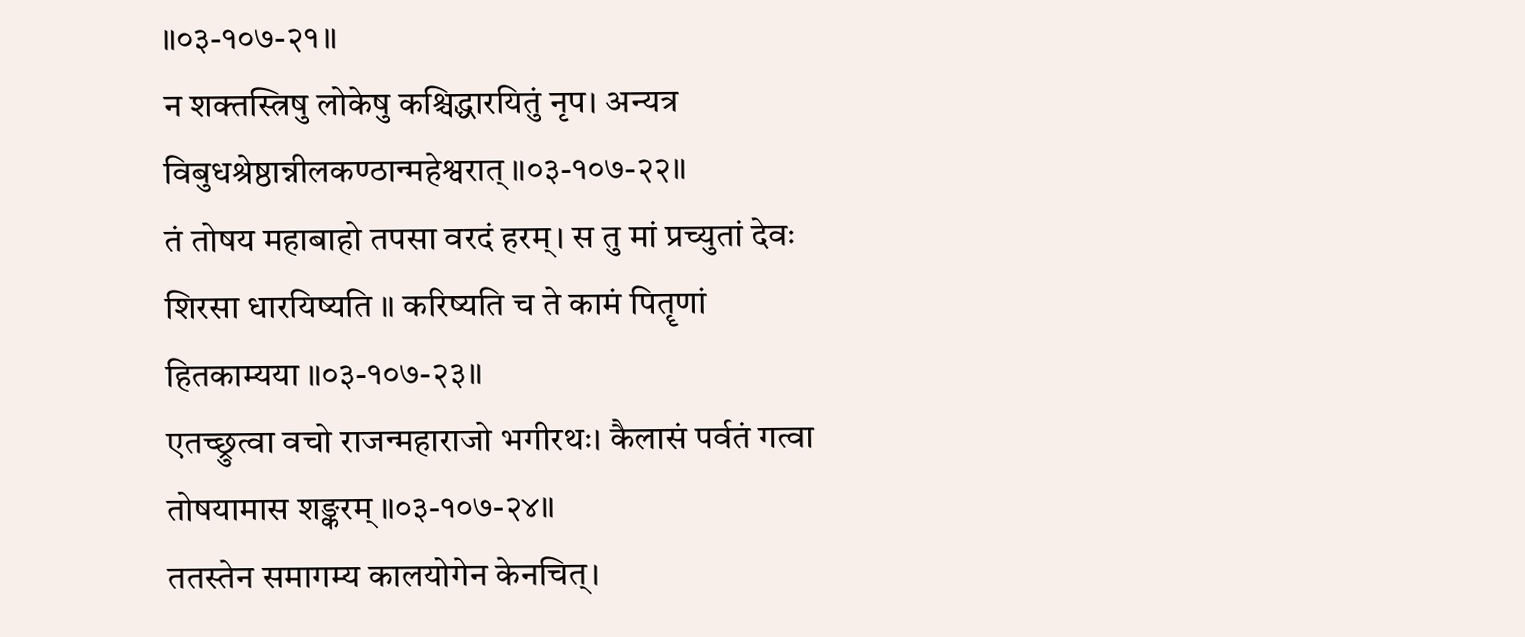॥०३-१०७-२१॥
न शक्तस्त्रिषु लोकेषु कश्चिद्धारयितुं नृप। अन्यत्र विबुधश्रेष्ठान्नीलकण्ठान्महेश्वरात् ॥०३-१०७-२२॥
तं तोषय महाबाहो तपसा वरदं हरम्। स तु मां प्रच्युतां देवः शिरसा धारयिष्यति ॥ करिष्यति च ते कामं पितॄणां हितकाम्यया ॥०३-१०७-२३॥
एतच्छ्रुत्वा वचो राजन्महाराजो भगीरथः। कैलासं पर्वतं गत्वा तोषयामास शङ्करम् ॥०३-१०७-२४॥
ततस्तेन समागम्य कालयोगेन केनचित्।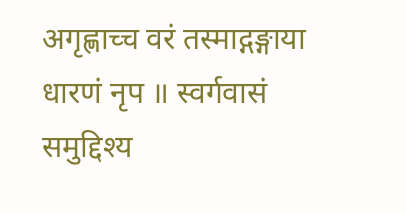अगृह्णाच्च वरं तस्माद्गङ्गाया धारणं नृप ॥ स्वर्गवासं समुद्दिश्य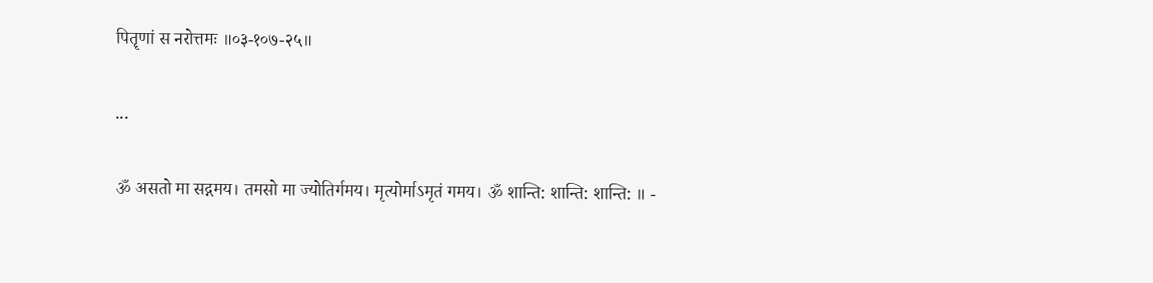पितॄणां स नरोत्तमः ॥०३-१०७-२५॥

...

ॐ असतो मा सद्गमय। तमसो मा ज्योतिर्गमय। मृत्योर्माऽमृतं गमय। ॐ शान्ति: शान्ति: शान्ति: ॥ -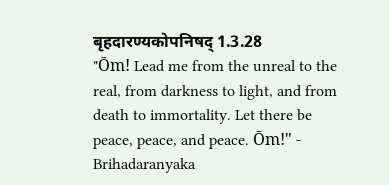बृहदारण्यकोपनिषद् 1.3.28
"Ōm! Lead me from the unreal to the real, from darkness to light, and from death to immortality. Let there be peace, peace, and peace. Ōm!" - Brihadaranyaka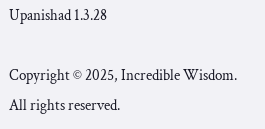Upanishad 1.3.28

Copyright © 2025, Incredible Wisdom.
All rights reserved.